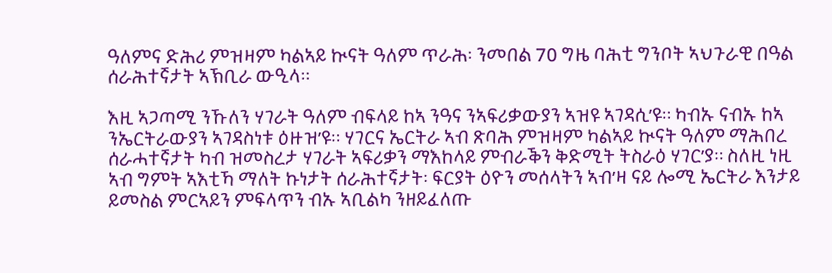ዓለምና ድሕሪ ምዝዛም ካልኣይ ኲናት ዓለም ጥራሕ፡ ንመበል 70 ግዜ ባሕቲ ግንቦት ኣህጉራዊ በዓል ሰራሕተኛታት ኣኽቢራ ውዒላ።

እዚ ኣጋጣሚ ንኹለን ሃገራት ዓለም ብፍላይ ከኣ ንዓና ንኣፍሪቃውያን ኣዝዩ ኣገዳሲ’ዩ። ካብኡ ናብኡ ከኣ ንኤርትራውያን ኣገዳስነቱ ዕዙዝ’ዩ። ሃገርና ኤርትራ ኣብ ጽባሕ ምዝዛም ካልኣይ ኲናት ዓለም ማሕበረ ሰራሓተኛታት ካብ ዝመስረታ ሃገራት ኣፍሪቃን ማእከላይ ምብራቕን ቅድሚት ትስራዕ ሃገር’ያ። ስለዚ ነዚ ኣብ ግምት ኣእቲኻ ማለት ኩነታት ሰራሕተኛታት፡ ፍርያት ዕዮን መሰላትን ኣብ’ዛ ናይ ሎሚ ኤርትራ እንታይ ይመስል ምርኣይን ምፍላጥን ብኡ ኣቢልካ ንዘይፈለጡ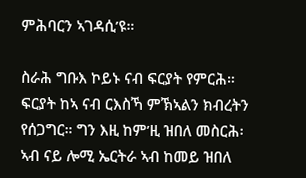ምሕባርን ኣገዳሲ’ዩ።

ስራሕ ግቡእ ኮይኑ ናብ ፍርያት የምርሕ። ፍርያት ከኣ ናብ ርእስኻ ምኽኣልን ክብረትን የሰጋግር። ግን እዚ ከም’ዚ ዝበለ መስርሕ፡ ኣብ ናይ ሎሚ ኤርትራ ኣብ ከመይ ዝበለ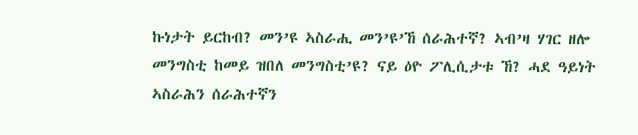ኩነታት ይርከብ? መን’ዩ ኣስራሒ መን’ዩ’ኸ ሰራሕተኛ? ኣብ’ዛ ሃገር ዘሎ መንግስቲ ከመይ ዝበለ መንግስቲ’ዩ? ናይ ዕዮ ፖሊሲታቱ ኸ? ሓደ ዓይነት ኣስራሕን ሰራሕተኛን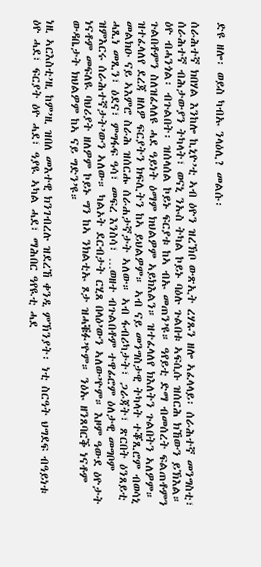ድዩ ዘሎ፡ ወይስ ካብኡ ንላዕሊ? መልሱ፡

ሰራሕተኛ ክበሃል እንከሎ ኪኒዮ’ቲ ኣብ ዕዮን ዝረኽቦ ውጽኢት ረሃጹን ዘሎ ኣፈላላይ፡ ሰራሕተኛ መንግስቲ፣ ሰራሕተኛ ብሕታውያን ትካላት፣ ወናኒ ንኡስ ትካል ኮይኑ ባዕሉ ጉልበቱ ኣፍሲሱ ዝሰርሕ ክኸውን ይኽእል። ዕዮ ብሓንጎል፡ ብጉልበት፡ ዝሰላሰል ኮይኑ ፍርያቱ ከኣ ብኡ መጠን’ዩ። ዓየይቲ ድማ ብመሰረት ፍልጠቶምን ጉልበቶምን ስለዝፈላለዩ ሓደ ዓይነት ዕማም ክህልዎም ኣይክእልን። ዝተፈላለየ ክእለትን ጉልበትን ኣለዎም። ዝተፈላለየ ደረጃ ዘለዎ ፍርያትን ክፍሊትን ከኣ ይህልዎም። ኣብ ናይ መንግስታዊ ትካላት ተቖጺሮም ብወሳኒ መልክዑ ናይ ኣእምሮ ስራሕ ዝሰርሑ ሰራሐታኛታት ኣለው። ኣብ ፋብሪካታት፣ ጋራጃት፣ ጽርበት ዕንጸይቲ ሓጺነ መጺን፣ ዕደና፣ ምግፋፍ ዓሳ፣ መፍረ እንስሳ፣ …ወዘተ ብጉልበቶም ተዋፊሮም ዕለታዊ መግቦም ዝምእርሩ ሰራሕተኛታት’ውን ኣለው። ካልኦት ደርብታት ርሂጸ በላዕ’ውን ኣለው’ዮም። እዞም ዓውደ ዕዮታት ነናቶም መፍለዪ ባህሪያት ዘለዎም ኮይኑ ግን ከኣ ንክልቲኡ ጾታ ዝሓቑፉ’ዮም። ንዕኡ ዘንጸባርቕ ነናቶም ውዳቤታት ክህልዎም ከኣ ናይ ግድን’ዩ።

ነዚ ኣርእስቲ’ዚ ከም’ዚ ዝበለ መእተዊ ክንገብረሉ ዝደረኸ ቀንዲ ምኽንያት፡ ነቲ ስርዓት ህግደፍ ብዓይነቱ ዕዮ ሓደ፣ ፍርያት ዕዮ ሓደ፣ ዓያዪ ኣካል ሓደ፣ ማሕበር ዓየዪቲ ሓደ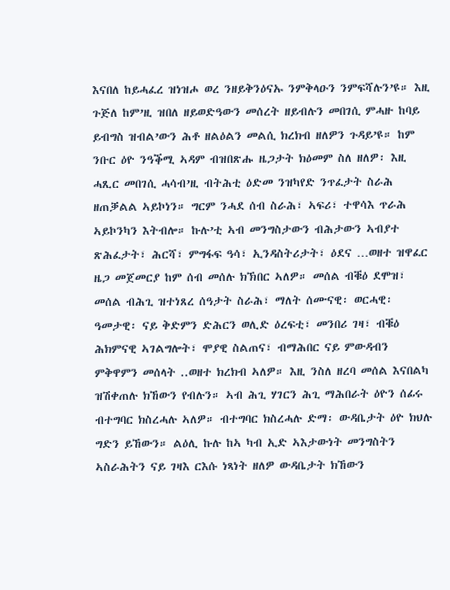እናበለ ከይሓፈረ ዝነዝሖ ወረ ንዘይቅንዕናኡ ንምቅላዑን ንምፍሻሉን’ዩ። እዚ ጉጅለ ከም’ዚ ዝበለ ዘይወድዓውን መሰረት ዘይብሉን መበገሲ ምሓዙ ከባይ ይብግስ ዝብል’ውን ሕቶ ዘልዕልን መልሲ ክረክብ ዘለዎን ጉዳይ’ዩ። ከም ንቡር ዕዮ ንዓቕሚ ኣዳም ብዝበጽሑ ዜጋታት ክዕመም ስለ ዘለዎ፡ እዚ ሓጺር መበገሲ ሓሳብ’ዚ ብትሕቲ ዕድመ ንዝካየድ ንጥፈታት ስራሕ ዘጠቓልል ኣይኮነን። ግርም ንሓደ ሰብ ስራሕ፣ ኣፍሪ፣ ተዋሳእ ጥራሕ ኣይኮንካን እትብሎ። ኩሉ’ቲ ኣብ መንግስታውን ብሕታውን ኣብያተ ጽሕፈታት፣ ሕርሻ፣ ምግፋፍ ዓሳ፣ ኢንዳስትሪታት፣ ዕደና …ወዘተ ዝዋፈር ዜጋ መጀመርያ ከም ሰብ መሰሉ ክኽበር ኣለዎ። መሰል ብቑዕ ደሞዝ፣ መሰል ብሕጊ ዝተነጸረ ሰዓታት ስራሕ፣ ማለት ሰሙናዊ፡ ወርሓዊ፡ ዓመታዊ፡ ናይ ቅድምን ድሕርን ወሊድ ዕረፍቲ፣ መንበሪ ገዛ፣ ብቑዕ ሕክምናዊ ኣገልግሎት፣ ሞያዊ ስልጠና፣ ብማሕበር ናይ ምውዳብን ምቅዋምን መሰላት ..ወዘተ ክረክብ ኣለዎ። እዚ ንስለ ዘረባ መሰል እናበልካ ዝሽቀጠሉ ክኸውን የብሉን። ኣብ ሕጊ ሃገርን ሕጊ ማሕበራት ዕዮን ሰፊሩ ብተግባር ክስረሓሉ ኣለዎ። ብተግባር ክስረሓሉ ድማ፡ ውዳቤታት ዕዮ ክህሉ ግድን ይኸውን። ልዕሊ ኩሉ ከኣ ካብ ኢድ ኣእታውነት መንግስትን ኣስራሕትን ናይ ገዛእ ርእሱ ነጻነት ዘለዎ ውዳቤታት ክኸውን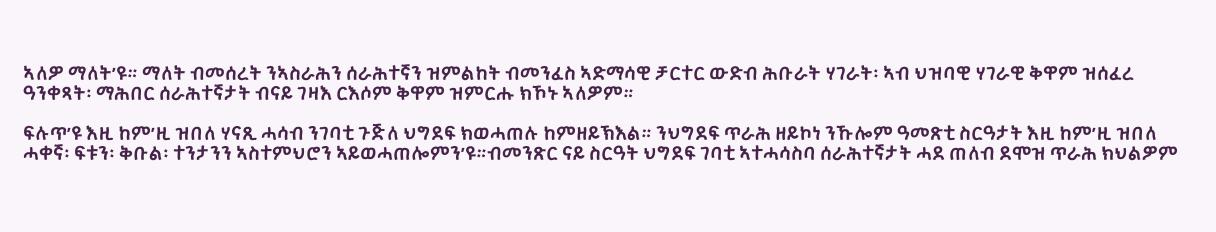ኣለዎ ማለት’ዩ። ማለት ብመሰረት ንኣስራሕን ሰራሕተኛን ዝምልከት ብመንፈስ ኣድማሳዊ ቻርተር ውድብ ሕቡራት ሃገራት፡ ኣብ ህዝባዊ ሃገራዊ ቅዋም ዝሰፈረ ዓንቀጻት፡ ማሕበር ሰራሕተኛታት ብናይ ገዛእ ርእሶም ቅዋም ዝምርሑ ክኾኑ ኣለዎም።

ፍሉጥ’ዩ እዚ ከም’ዚ ዝበለ ሃናጺ ሓሳብ ንገባቲ ጉጅለ ህግደፍ ክወሓጠሉ ከምዘይኽእል። ንህግደፍ ጥራሕ ዘይኮነ ንኹሎም ዓመጽቲ ስርዓታት እዚ ከም’ዚ ዝበለ ሓቀኛ፡ ፍቱን፡ ቅቡል፡ ተንታንን ኣስተምህሮን ኣይወሓጠሎምን’ዩ።ብመንጽር ናይ ስርዓት ህግደፍ ገባቲ ኣተሓሳስባ ሰራሕተኛታት ሓደ ጠለብ ደሞዝ ጥራሕ ክህልዎም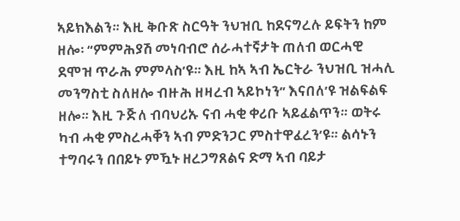ኣይክእልን። እዚ ቅቡጽ ስርዓት ንህዝቢ ከደናግረሉ ይፍትን ከም ዘሎ፡ “ምምሕያሽ መነባብሮ ሰራሓተኛታት ጠለብ ወርሓዊ ደሞዝ ጥራሕ ምምላስ’ዩ። እዚ ከኣ ኣብ ኤርትራ ንህዝቢ ዝሓሊ መንግስቲ ስለዘሎ ብዙሕ ዘዛረብ ኣይኮነን” እናበለ’ዩ ዝልፍልፍ ዘሎ። እዚ ጉጅለ ብባህሪኡ ናብ ሓቂ ቀሪቡ ኣይፈልጥን። ወትሩ ካብ ሓቂ ምስረሓቐን ኣብ ምድንጋር ምስተዋፈረን’ዩ። ልሳኑን ተግባሩን በበይኑ ምዃኑ ዘረጋግጸልና ድማ ኣብ ባይታ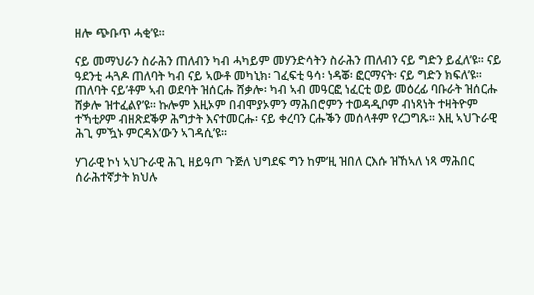ዘሎ ጭቡጥ ሓቂ’ዩ።

ናይ መማህራን ስራሕን ጠለብን ካብ ሓካይም መሃንድሳትን ስራሕን ጠለብን ናይ ግድን ይፈለ’ዩ። ናይ ዓደንቲ ሓጓዶ ጠለባት ካብ ናይ ኣውቶ መካኒክ፡ ገፈፍቲ ዓሳ፡ ነዳቖ፡ ፎርማናት፡ ናይ ግድን ክፍለ’ዩ። ጠለባት ናይ’ቶም ኣብ ወደባት ዝሰርሑ ሸቃሎ፡ ካብ ኣብ መዓርፎ ነፈርቲ ወይ መዕረፊ ባቡራት ዝሰርሑ ሸቃሎ ዝተፈልየ’ዩ። ኩሎም እዚኦም በብሞያኦምን ማሕበሮምን ተወዳዲቦም ብነጻነት ተዛትዮም ተኻቲዖም ብዘጽደቕዎ ሕግታት እናተመርሑ፡ ናይ ቀረባን ርሑቕን መሰላቶም የረጋግጹ። እዚ ኣህጉራዊ ሕጊ ምዃኑ ምርዳእ’ውን ኣገዳሲ’ዩ።

ሃገራዊ ኮነ ኣህጉራዊ ሕጊ ዘይዓጦ ጉጅለ ህግደፍ ግን ከም’ዚ ዝበለ ርእሱ ዝኸኣለ ነጻ ማሕበር ሰራሕተኛታት ክህሉ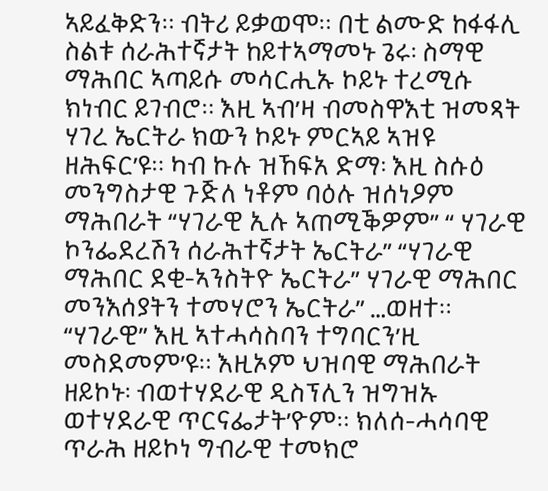ኣይፈቅድን። ብትሪ ይቃወሞ። በቲ ልሙድ ከፋፋሊ ስልቱ ሰራሕተኛታት ከይተኣማመኑ ጌሩ፡ ስማዊ ማሕበር ኣጣይሱ መሳርሒኡ ኮይኑ ተረሚሱ ክነብር ይገብሮ። እዚ ኣብ’ዛ ብመስዋእቲ ዝመጻት ሃገረ ኤርትራ ክውን ኮይኑ ምርኣይ ኣዝዩ ዘሕፍር’ዩ። ካብ ኩሉ ዝኸፍአ ድማ፡ እዚ ስሱዕ መንግስታዊ ጉጅለ ነቶም ባዕሉ ዝሰነዖም ማሕበራት “ሃገራዊ ኢሉ ኣጠሚቕዎም” “ ሃገራዊ ኮንፌደረሽን ሰራሕተኛታት ኤርትራ” “ሃገራዊ ማሕበር ደቂ-ኣንስትዮ ኤርትራ” ሃገራዊ ማሕበር መንእሰያትን ተመሃሮን ኤርትራ” …ወዘተ። “ሃገራዊ” እዚ ኣተሓሳስባን ተግባርን’ዚ መስደመም’ዩ። እዚኦም ህዝባዊ ማሕበራት ዘይኮኑ፡ ብወተሃደራዊ ዲስፕሊን ዝግዝኡ ወተሃደራዊ ጥርናፌታት’ዮም። ክለሰ-ሓሳባዊ ጥራሕ ዘይኮነ ግብራዊ ተመክሮ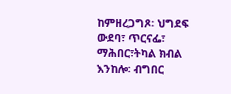ከምዘረጋግጾ፡ ህግደፍ ውደባ፣ ጥርናፌ፣ ማሕበር፣ትካል ክብል እንከሎ፡ ብግበር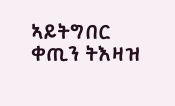ኣይትግበር ቀጢን ትእዛዝ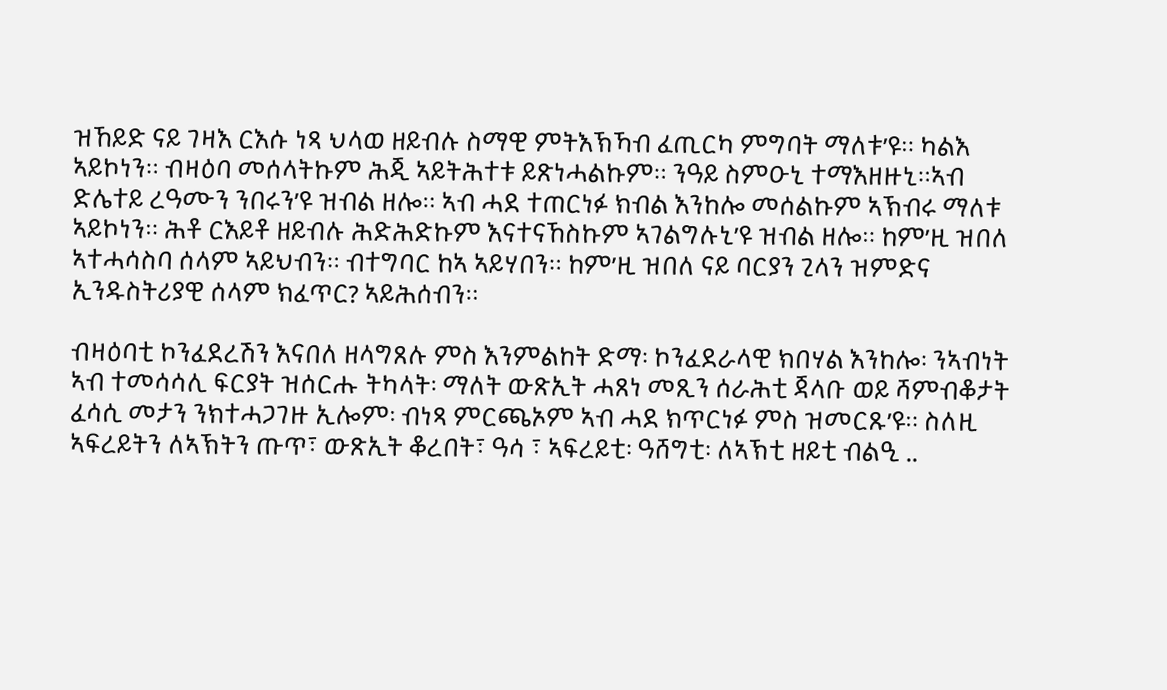ዝኸይድ ናይ ገዛእ ርእሱ ነጻ ህላወ ዘይብሉ ስማዊ ምትእኽኻብ ፈጢርካ ምግባት ማለቱ’ዩ። ካልእ ኣይኮነን። ብዛዕባ መሰላትኩም ሕጂ ኣይትሕተቱ ይጽነሓልኩም። ንዓይ ስምዑኒ ተማእዘዙኒ።ኣብ ድሌተይ ረዓሙን ንበሩን’ዩ ዝብል ዘሎ። ኣብ ሓደ ተጠርነፉ ክብል እንከሎ መሰልኩም ኣኽብሩ ማለቱ ኣይኮነን። ሕቶ ርእይቶ ዘይብሉ ሕድሕድኩም እናተናኸስኩም ኣገልግሉኒ’ዩ ዝብል ዘሎ። ከም’ዚ ዝበለ ኣተሓሳስባ ሰላም ኣይህብን። ብተግባር ከኣ ኣይሃበን። ከም’ዚ ዝበለ ናይ ባርያን ጊላን ዝምድና ኢንዱስትሪያዊ ሰላም ክፈጥር? ኣይሕሰብን።

ብዛዕባቲ ኮንፈደረሽን እናበለ ዘላግጸሉ ምስ እንምልከት ድማ፡ ኮንፈደራላዊ ክበሃል እንከሎ፡ ንኣብነት ኣብ ተመሳሳሊ ፍርያት ዝሰርሑ ትካላት፡ ማለት ውጽኢት ሓጸነ መጺን ሰራሕቲ ጃላቡ ወይ ሻምብቆታት ፈሳሲ መታን ንክተሓጋገዙ ኢሎም፡ ብነጻ ምርጫኦም ኣብ ሓደ ክጥርነፉ ምስ ዝመርጹ’ዩ። ስለዚ ኣፍረይትን ለኣኽትን ጡጥ፣ ውጽኢት ቆረበት፣ ዓሳ ፣ ኣፍረይቲ፡ ዓሸግቲ፡ ለኣኽቲ ዘይቲ ብልዒ ..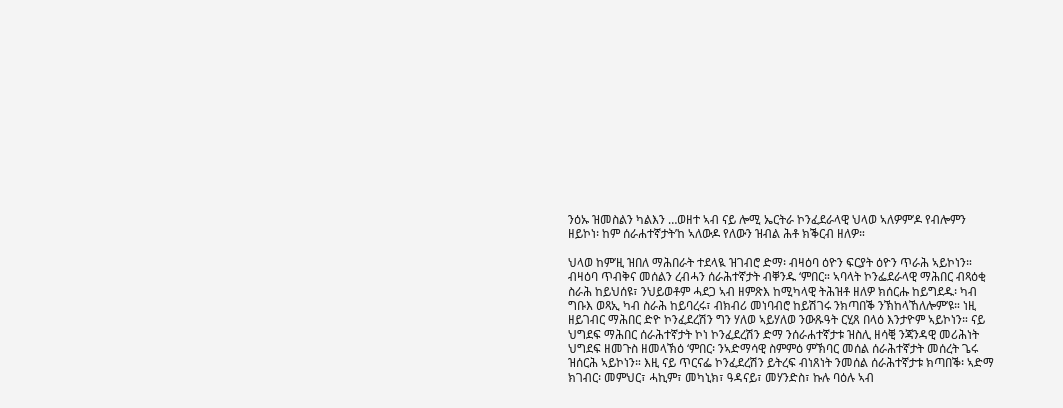ንዕኡ ዝመስልን ካልእን …ወዘተ ኣብ ናይ ሎሚ ኤርትራ ኮንፈደራላዊ ህላወ ኣለዎም’ዶ የብሎምን ዘይኮነ፡ ከም ሰራሐተኛታት’ከ ኣለውዶ የለውን ዝብል ሕቶ ክቕርብ ዘለዎ።

ህላወ ከም’ዚ ዝበለ ማሕበራት ተደላዪ ዝገብሮ ድማ፡ ብዛዕባ ዕዮን ፍርያት ዕዮን ጥራሕ ኣይኮነን። ብዛዕባ ጥብቅና መሰልን ረብሓን ሰራሕተኛታት ብቐንዱ ‘ምበር። ኣባላት ኮንፌደራላዊ ማሕበር ብጻዕቂ ስራሕ ከይህሰዩ፣ ንህይወቶም ሓደጋ ኣብ ዘምጽእ ከሚካላዊ ትሕዝቶ ዘለዎ ክሰርሑ ከይግደዱ፡ ካብ ግቡእ ወጻኢ ካብ ስራሕ ከይባረሩ፣ ብክብሪ መነባብሮ ከይሽገሩ ንክጣበቕ ንኽከላኸለሎም’ዩ። ነዚ ዘይገብር ማሕበር ድዮ ኮንፈደረሽን ግን ሃለወ ኣይሃለወ ንውጹዓት ርሂጸ በላዕ እንታዮም ኣይኮነን። ናይ ህግደፍ ማሕበር ሰራሕተኛታት ኮነ ኮንፈደረሽን ድማ ንሰራሐተኛታቱ ዝስሊ ዘሳቒ ንጃንዳዊ መሪሕነት ህግደፍ ዘመጉስ ዘመላኽዕ ‘ምበር፡ ንኣድማሳዊ ስምምዕ ምኽባር መሰል ሰራሕተኛታት መሰረት ጌሩ ዝሰርሕ ኣይኮነን። እዚ ናይ ጥርናፌ ኮንፈደረሽን ይትረፍ ብነጸነት ንመሰል ሰራሕተኛታቱ ክጣበቕ፡ ኣድማ ክገብር፡ መምህር፣ ሓኪም፣ መካኒክ፣ ዓዳናይ፣ መሃንድስ፣ ኩሉ ባዕሉ ኣብ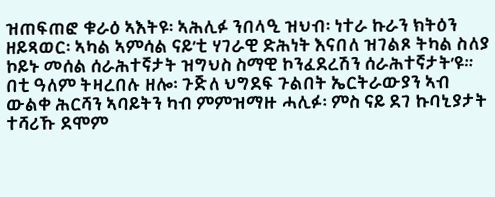ዝጠፍጠፎ ቁራዕ ኣእትዩ፡ ኣሕሊፉ ንበላዒ ዝህብ፡ ነተራ ኩራን ክትዕን ዘይጻወር፡ ኣካል ኣምሳል ናይ’ቲ ሃገራዊ ድሕነት እናበለ ዝገልጾ ትካል ስለያ ኮይኑ መሰል ሰራሕተኛታት ዝግህስ ስማዊ ኮንፈደረሽን ሰራሕተኛታት’ዩ። በቲ ዓለም ትዛረበሉ ዘሎ፡ ጉጅለ ህግደፍ ጉልበት ኤርትራውያን ኣብ ውልቀ ሕርሻን ኣባይትን ካብ ምምዝማዙ ሓሊፉ፡ ምስ ናይ ደገ ኩባኒያታት ተሻሪኹ ደሞም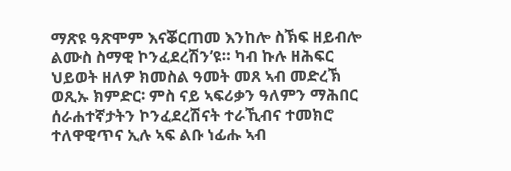ማጽዩ ዓጽሞም እናቖርጠመ እንከሎ ስኽፍ ዘይብሎ ልሙስ ስማዊ ኮንፈደረሽን’ዩ። ካብ ኩሉ ዘሕፍር ህይወት ዘለዎ ክመስል ዓመት መጸ ኣብ መድረኽ ወጺኡ ክምድር፡ ምስ ናይ ኣፍሪቃን ዓለምን ማሕበር ሰራሐተኛታትን ኮንፈደረሽናት ተራኺብና ተመክሮ ተለዋዊጥና ኢሉ ኣፍ ልቡ ነፊሑ ኣብ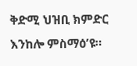ቅድሚ ህዝቢ ክምድር እንከሎ ምስማዕ’ዩ።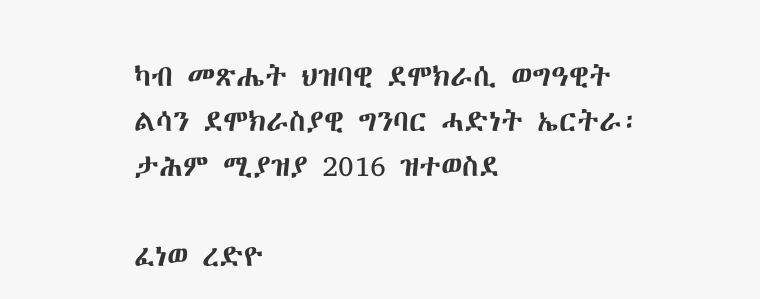ካብ መጽሔት ህዝባዊ ደሞክራሲ ወግዓዊት ልሳን ደሞክራስያዊ ግንባር ሓድነት ኤርትራ፡ ታሕም ሚያዝያ 2016 ዝተወስደ

ፈነወ ረድዮ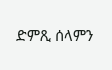ድምጺ ሰላምን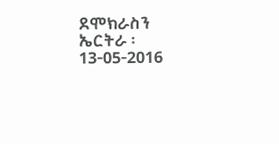ደሞክራስን ኤርትራ ፡ 13-05-2016